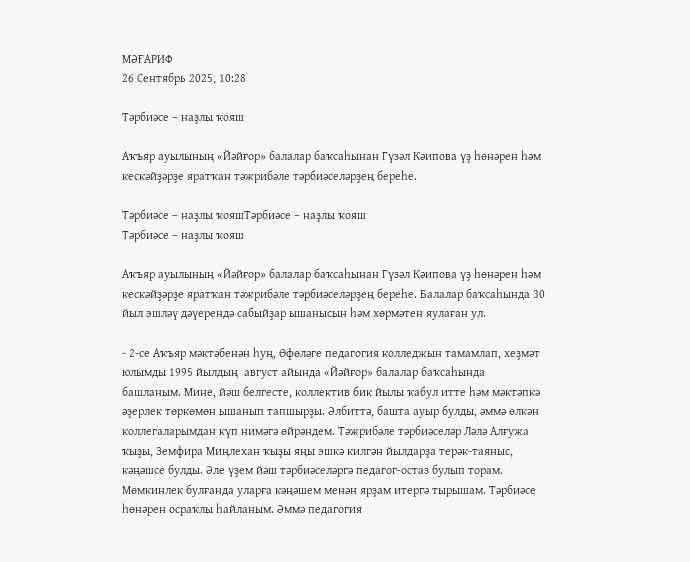МӘҒАРИФ
26 Сентябрь 2025, 10:28

Тәрбиәсе – наҙлы ҡояш

Аҡъяр ауылының «Йәйғор» балалар баҡсаһынан Гүзәл Кәипова үҙ һөнәрен һәм кескәйҙәрҙе яратҡан тәжрибәле тәрбиәселәрҙең береһе.

Тәрбиәсе – наҙлы ҡояшТәрбиәсе – наҙлы ҡояш
Тәрбиәсе – наҙлы ҡояш

Аҡъяр ауылының «Йәйғор» балалар баҡсаһынан Гүзәл Кәипова үҙ һөнәрен һәм кескәйҙәрҙе яратҡан тәжрибәле тәрбиәселәрҙең береһе. Балалар баҡсаһында 30 йыл эшләү дәүерендә сабыйҙар ышанысын һәм хөрмәтен яулаған ул.

- 2-се Аҡъяр мәктәбенән һуң, Өфөләге педагогия колледжын тамамлап, хеҙмәт юлымды 1995 йылдың  август айында «Йәйғор» балалар баҡсаһында башланым. Мине, йәш белгесте, коллектив бик йылы ҡабул итте һәм мәктәпкә әҙерлек төркөмөн ышанып тапшырҙы. Әлбиттә, башта ауыр булды, әммә өлкән коллегаларымдан күп нимәгә өйрәндем. Тәжрибәле тәрбиәселәр Ләлә Алғужа ҡыҙы, Земфира Миңлехан ҡыҙы яңы эшкә килгән йылдарҙа терәк-таяныс, кәңәшсе булды. Әле үҙем йәш тәрбиәселәргә педагог-остаз булып торам. Мөмкинлек булғанда уларға кәңәшем менән ярҙам итергә тырышам. Тәрбиәсе һөнәрен осраҡлы һайланым. Әммә педагогия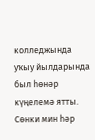колледжында уҡыу йылдарында был һөнәр күңелемә ятты. Сөнки мин һәр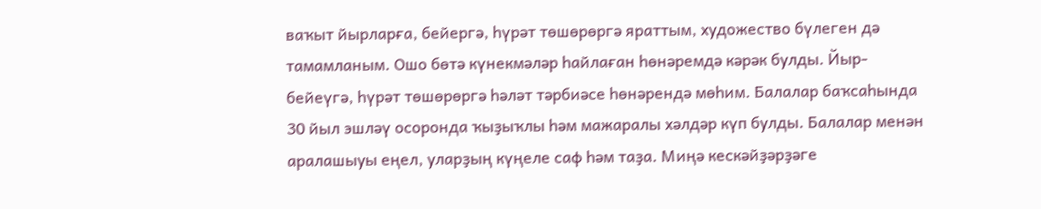ваҡыт йырларға, бейергә, һүрәт төшөрөргә яраттым, художество бүлеген дә тамамланым. Ошо бөтә күнекмәләр һайлаған һөнәремдә кәрәк булды. Йыр-бейеүгә, һүрәт төшөрөргә һәләт тәрбиәсе һөнәрендә мөһим. Балалар баҡсаһында 30 йыл эшләү осоронда ҡыҙыҡлы һәм мажаралы хәлдәр күп булды. Балалар менән аралашыуы еңел, уларҙың күңеле саф һәм таҙа. Миңә кескәйҙәрҙәге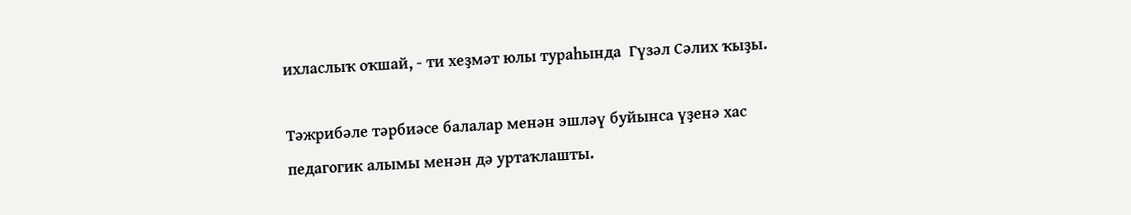ихласлыҡ оҡшай, - ти хеҙмәт юлы тураһында  Гүзәл Сәлих ҡыҙы.

Тәжрибәле тәрбиәсе балалар менән эшләү буйынса үҙенә хас педагогик алымы менән дә уртаҡлашты.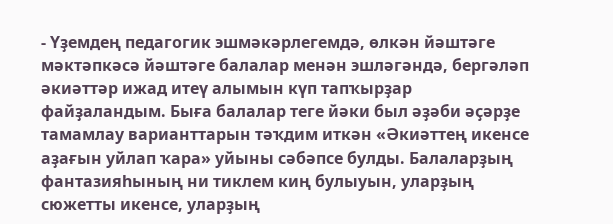- Үҙемдең педагогик эшмәкәрлегемдә, өлкән йәштәге мәктәпкәсә йәштәге балалар менән эшләгәндә, бергәләп әкиәттәр ижад итеү алымын күп тапҡырҙар файҙаландым. Быға балалар теге йәки был әҙәби әҫәрҙе тамамлау варианттарын тәҡдим иткән «Әкиәттең икенсе аҙағын уйлап ҡара» уйыны сәбәпсе булды. Балаларҙың фантазияһының ни тиклем киң булыуын, уларҙың сюжетты икенсе, уларҙың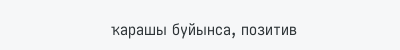ҡарашы буйынса, позитив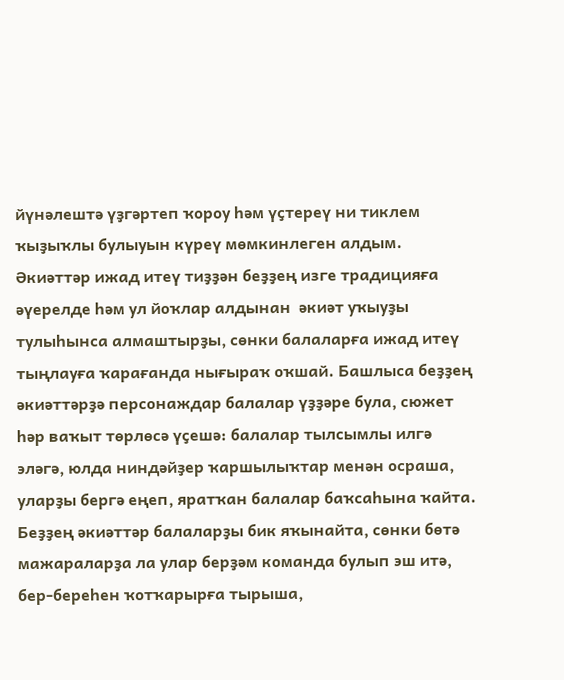йүнәлештә үҙгәртеп ҡороу һәм үҫтереү ни тиклем ҡыҙыҡлы булыуын күреү мөмкинлеген алдым. Әкиәттәр ижад итеү тиҙҙән беҙҙең изге традицияға әүерелде һәм ул йоҡлар алдынан  әкиәт уҡыуҙы тулыһынса алмаштырҙы, сөнки балаларға ижад итеү тыңлауға ҡарағанда нығыраҡ оҡшай. Башлыса беҙҙең әкиәттәрҙә персонаждар балалар үҙҙәре була, сюжет һәр ваҡыт төрлөсә үҫешә: балалар тылсымлы илгә эләгә, юлда ниндәйҙер ҡаршылыҡтар менән осраша, уларҙы бергә еңеп, яратҡан балалар баҡсаһына ҡайта. Беҙҙең әкиәттәр балаларҙы бик яҡынайта, сөнки бөтә мажараларҙа ла улар берҙәм команда булып эш итә, бер-береһен ҡотҡарырға тырыша,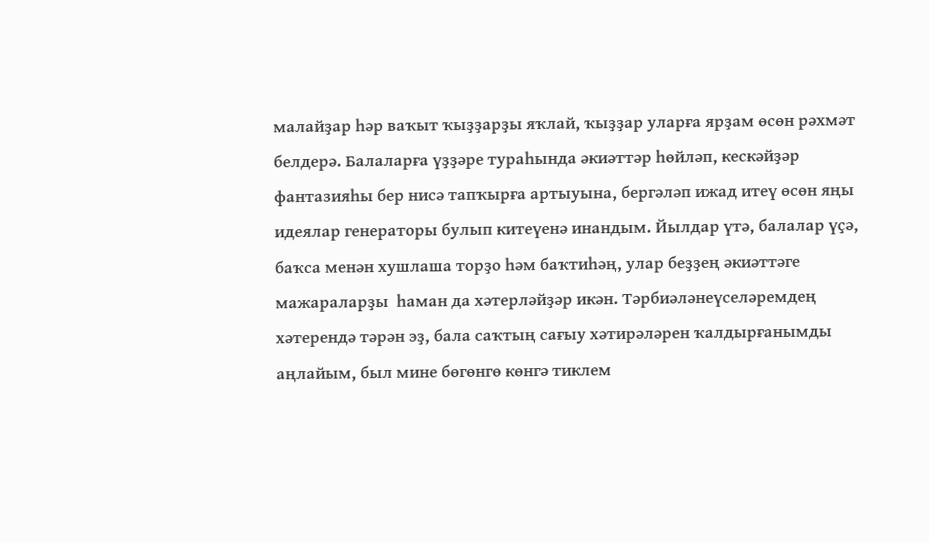малайҙар һәр ваҡыт ҡыҙҙарҙы яҡлай, ҡыҙҙар уларға ярҙам өсөн рәхмәт белдерә. Балаларға үҙҙәре тураһында әкиәттәр һөйләп, кескәйҙәр фантазияһы бер нисә тапҡырға артыуына, бергәләп ижад итеү өсөн яңы идеялар генераторы булып китеүенә инандым. Йылдар үтә, балалар үҫә, баҡса менән хушлаша торҙо һәм баҡтиһәң, улар беҙҙең әкиәттәге мажараларҙы  һаман да хәтерләйҙәр икән. Тәрбиәләнеүселәремдең хәтерендә тәрән эҙ, бала саҡтың сағыу хәтирәләрен ҡалдырғанымды аңлайым, был мине бөгөнгө көнгә тиклем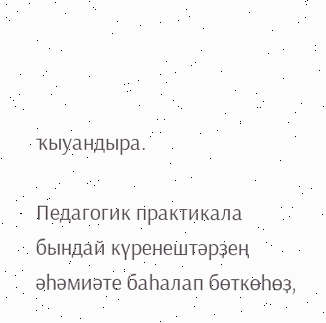ҡыуандыра.

Педагогик практикала бындай күренештәрҙең әһәмиәте баһалап бөткөһөҙ,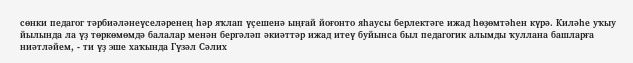сөнки педагог тәрбиәләнеүселәренең һәр яҡлап үҫешенә ыңғай йоғонто яһаусы берлектәге ижад һөҙөмтәһен күрә. Киләһе уҡыу йылында ла үҙ төркөмөмдә балалар менән бергәләп әкиәттәр ижад итеү буйынса был педагогик алымды ҡуллана башларға ниәтләйем, - ти үҙ эше хаҡында Гүзәл Сәлих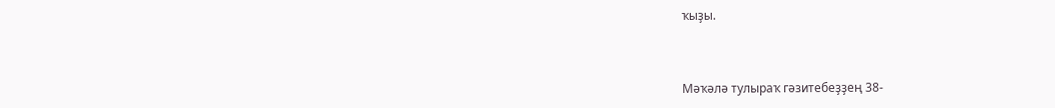ҡыҙы.



Мәҡәлә тулыраҡ гәзитебеҙҙең 38-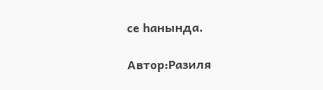се һанында.

Автор:Разиля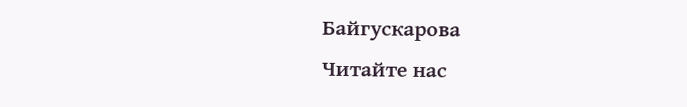Байгускарова
Читайте нас